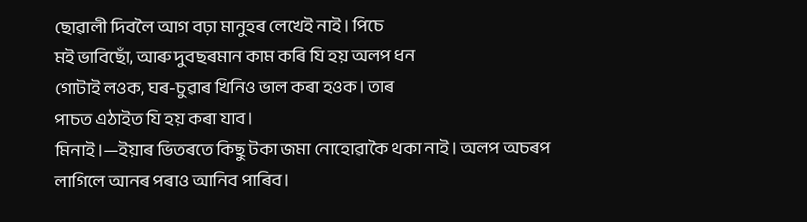ছোৱালী দিবলৈ আগ বঢ়া মানুহৰ লেখেই নাই। পিচে
মই ভাবিছোঁ, আৰু দুবছৰমান কাম কৰি যি হয় অলপ ধন
গোটাই লওক, ঘৰ-চুৱাৰ খিনিও ভাল কৰা হওক। তাৰ
পাচত এঠাইত যি হয় কৰা যাব।
মিনাই।—ইয়াৰ ভিতৰতে কিছু টকা জমা নোহোৱাকৈ থকা নাই। অলপ অচৰপ লাগিলে আনৰ পৰাও আনিব পাৰিব।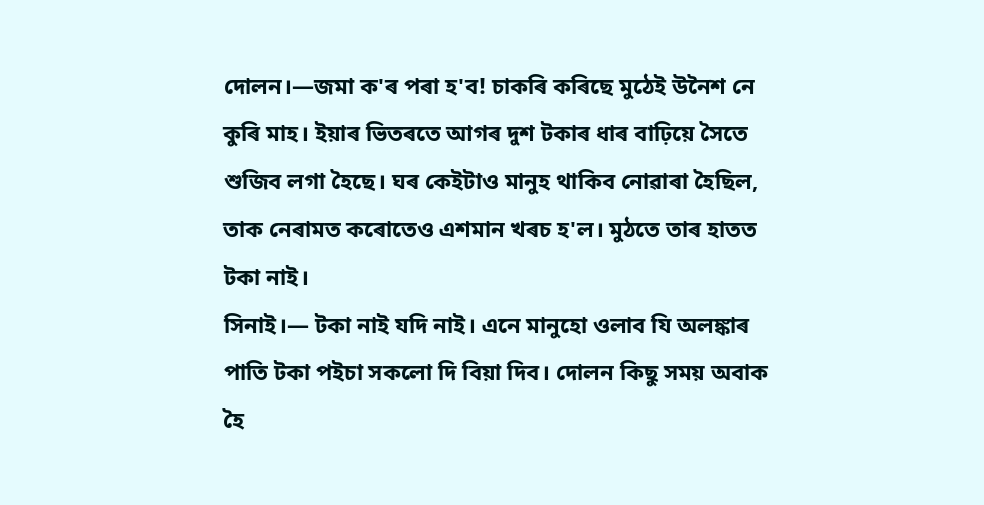দোলন।—জমা ক'ৰ পৰা হ'ব! চাকৰি কৰিছে মুঠেই উনৈশ নে কুৰি মাহ। ইয়াৰ ভিতৰতে আগৰ দুশ টকাৰ ধাৰ বাঢ়িয়ে সৈতে শুজিব লগা হৈছে। ঘৰ কেইটাও মানুহ থাকিব নোৱাৰা হৈছিল, তাক নেৰামত কৰোতেও এশমান খৰচ হ'ল। মুঠতে তাৰ হাতত টকা নাই।
সিনাই।— টকা নাই যদি নাই। এনে মানুহো ওলাব যি অলঙ্কাৰ পাতি টকা পইচা সকলো দি বিয়া দিব। দোলন কিছু সময় অবাক হৈ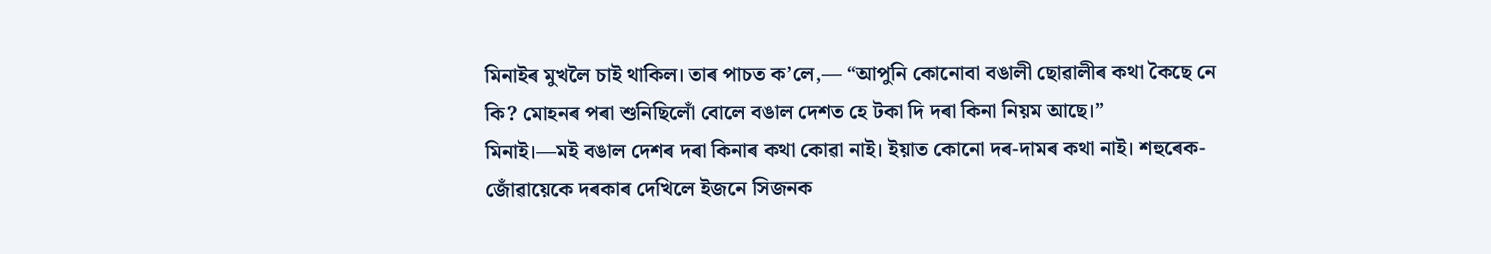মিনাইৰ মুখলৈ চাই থাকিল। তাৰ পাচত ক’লে,— “আপুনি কোনোবা বঙালী ছোৱালীৰ কথা কৈছে নে কি? মোহনৰ পৰা শুনিছিলোঁ বোলে বঙাল দেশত হে টকা দি দৰা কিনা নিয়ম আছে।”
মিনাই।—মই বঙাল দেশৰ দৰা কিনাৰ কথা কোৱা নাই। ইয়াত কোনো দৰ-দামৰ কথা নাই। শহুৰেক-জোঁৱায়েকে দৰকাৰ দেখিলে ইজনে সিজনক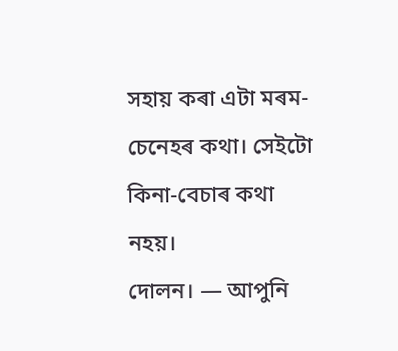সহায় কৰা এটা মৰম-চেনেহৰ কথা। সেইটো কিনা-বেচাৰ কথা নহয়।
দোলন। — আপুনি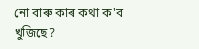নো বাৰু কাৰ কথা ক'ব খুজিছে?